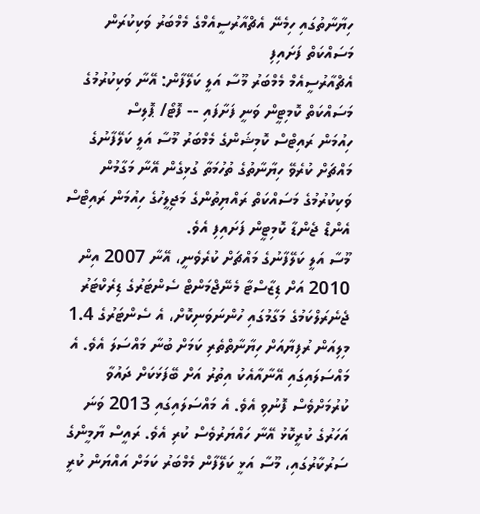ހިޔާނާތުގައި ހިމެނޭ އެޗްއާރުސީއެމްގެ މެމްބަރު ވަކިކުރަން މަސައްކަތް ފަށައިފި
އެޗްއާރުސީއެމް މެމްބަރު މޫސާ އަލީ ކަލޭފާން: އޭނާ ވަކިކުރުމުގެ މަސައްކަތް ކޮމިޓީން ވަނީ ފަށާފައި -- ފޮޓޯ/ ޕޮލިސް
ހިއުމަން ރައިޓްސް ކޮމިޝަންގެ މެމްބަރު މޫސާ އަލީ ކަލޭފާނުގެ މައްޗަށް ކުރެވޭ ހިޔާނާތުގެ ތުހުމަތާ ގުޅިގެން އޭނާ މަގާމުން ވަކިކުރުމުގެ މަސައްކަތް ރައްޔިތުންގެ މަޖިލީހުގެ ހިއުމަން ރައިޓްސް އެންޑް ޖެންޑާ ކޮމިޓީން ފަށައިފި އެވެ.
މޫސާ އަލީ ކަލޭފާނުގެ މައްޗަށް ކުރެވެނީ، އޭނާ 2007 އިން 2010 އަށް ޑިޒާސްޓާ މެނޭޖްމަންޓް ސެންޓަރުގެ ޑިރެކްޓަރު ޖެނެރަލްކަމުގެ މަގާމުގައި ހުންނަވަނިކޮށް، އެ ސެންޓަރުގެ 1.4 މިލިއަން ރުފިޔާއަށް ހިޔާނާތްތެރި ކަމަށް ބުނާ މައްސަލަ އެވެ. އެ މައްސަލައިގައި އޭނާއާއެކު އިތުރު އަށް ބޭފަޅަކަށް ދައުވާ ކުރުމަށްވެސް ފޮނުވި އެވެ. އެ މައްސަލައިގައި 2013 ވަނަ އަހަރުގެ ކުރީކޮޅު އޭނާ ހައްޔަރުވެސް ކުރި އެވެ. ރައީސް ޔާމީންގެ ސަރުކާރުގައި، މޫސާ އަޅީ ކަލޭފާން މެމްބަރު ކަމަށް އައްޔަން ކުރީ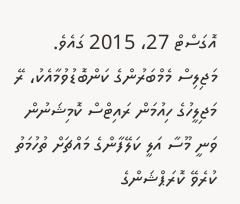އޮގަސްޓް 27، 2015 ގައެވެ.
މަޖިލިސް މެމްބަރުންގެ ކަންބޮޑުވުމާއެކު، ރޭ މަޖިލީހުގެ ހިއުމަން ރައިޓްސް ކޮމިޝަނުން ވަނީ މޫސާ އަލީ ކަލޭފާންގެ މައްޗަށް ތުހުމަތު ކުރެވޭ ކޮރަޕްޝަންގެ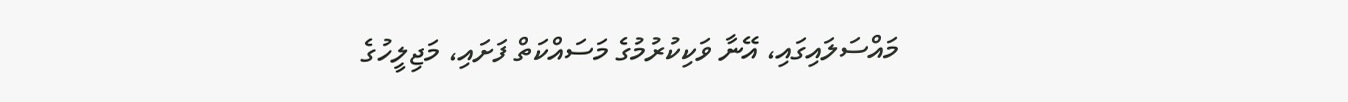މައްސަލައިގައި، އޭނާ ވަކިކުރުމުގެ މަސައްކަތް ފަށައި، މަޖިލީހުގެ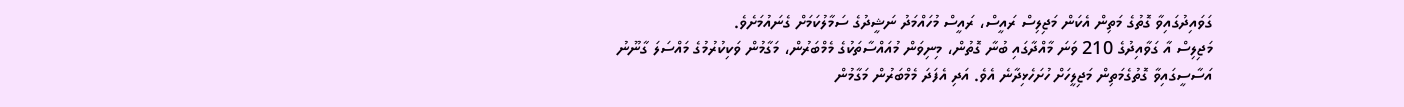ގަވައިދުގައިވާ ގޮތުގެ މަތިން އެކަން މަޖިލިސް ރައީސް، ރައީސް މުހައްމަދު ނަޝީދުގެ ސަމާލުކަމަށް ގެނައުމަށެވެ.
މަޖިލިސް އާ ގަވާއިދުގެ 210 ވަނަ މާއްދާގައި ބުނާ ގޮތުން، މިނިވަން މުއައްސާތަކުގެ މެމްބަރުން، މަގާމުން ވަކިކުރުމުގެ މައްސަލަ ގާނޫނު އަސާސީގައިވާ ގޮތުގެމަތިން މަޖިލީހަށް ހުށަހެޅިދާނެ އެވެ. އަދި އެފަދަ މެމްބަރުން މަގާމުން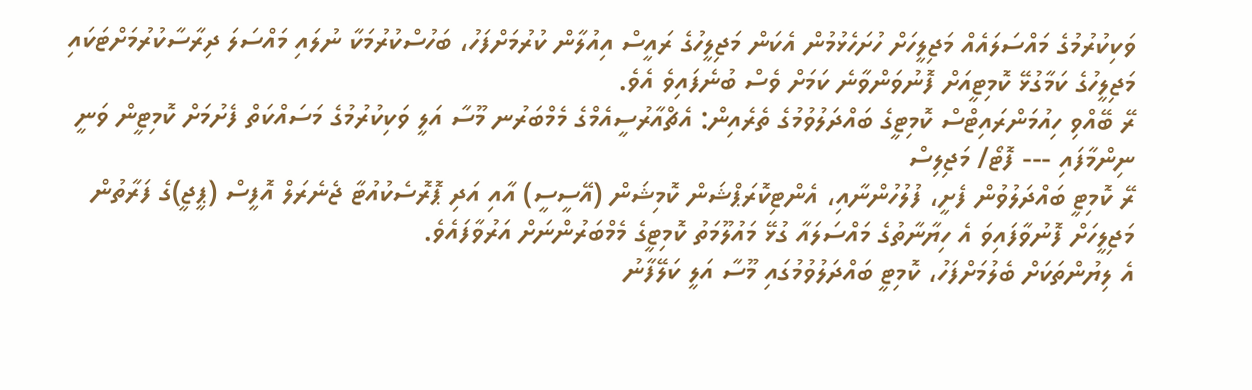ވަކިކުރުމުގެ މައްސަލައެއް މަޖިލީހަށް ހުށަހެޅުމުން އެކަން މަޖިލީހުގެ ރައީސް އިއުލާން ކުރުމަށްފަހު، ބަހުސްކުރުމަކާ ނުލައި މައްސަލަ ދިރާސާކުރުމަށްޓަކައި މަޖިލީހުގެ ކަމާގުޅޭ ކޮމިޓީއަށް ފޮނުވަންވާނެ ކަމަށް ވެސް ބުނެފައިވެ އެވެ.
ރޭ ބޭއްވި ހިއުމަންރައިޓްސް ކޮމިޓީގެ ބައްދަލުވުމުގެ ތެރެއިން: އެޗްއާރުސީއެމްގެ މެމްބަރުނ މޫސާ އަލީ ވަކިކުރުމުގެ މަސައްކަތް ފެށުމަށް ކޮމިޓީން ވަނީ ނިންމާފައި --- ފޮޓޯ/ މަޖިލިސް
ރޭ ކޮމިޓީ ބައްދަލުވުން ފެށީ، ފުލުހުންނާއި، އެންޓިކޮރަޕްޝަން ކޮމިޝަން (އޭސީސީ) އާއި އަދި ޕޮރޮސެކުއުޓާ ޖެނެރަލް އޮފީސް (ޕީޖީ)ގެ ފަރާތުން މަޖިލީހަށް ފޮނުވާފައިވަ އެ ހިޔާނާތުގެ މައްސަލައާ ގުޅޭ މައުލޫމަތު ކޮމިޓީގެ މެމްބަރުންނަށް އަރުވާފައެވެ.
އެ ލިޔުންތަކަށް ބެލުމަށްފަހު، ކޮމިޓީ ބައްދަލުވުމުގައި މޫސާ އަލީ ކަލޭފާނު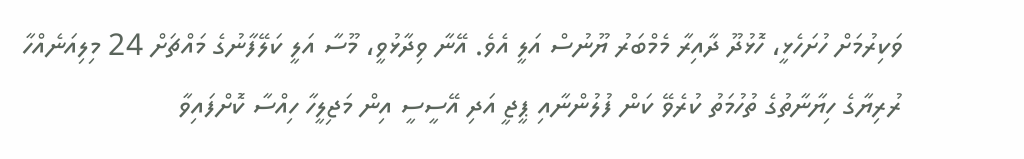ވަކިރުމަށް ހުށަހެޅީ، ހޮޅުދޫ ދާއިރާ މެމްބަރު ޔޫނުސް އަލީ އެވެ. އޭނާ ވިދާޅުވީ، މޫސާ އަލީ ކަލޭފާނުގެ މައްޗަށް 24 މިލިއަނެއްހާ ރުރިޔާގެ ހިޔާނާތުގެ ތުހުމަތު ކުރެވޭ ކަން ފުލުންނާއި ޕީޖީ އަދި އޭސީސީ އިން މަޖިލީހާ ހިއްސާ ކޮށްފައިވާ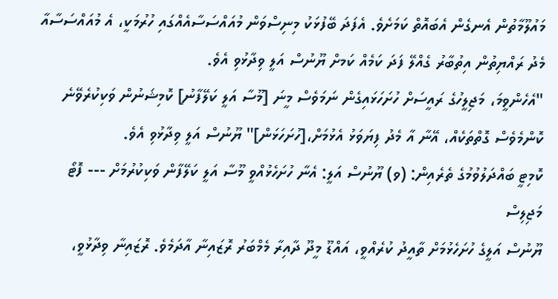މައުލޫމާތުން އެނގެން އެބައޮތް ކަމަށެވެ. އެފަދަ ބޭފުޅަކު މިނިސްވަން މުއައްސަސާއެއްގައި ހުރުމަކީ، އެ މުއައްސަސާއާ މެދު ރައްޔިތުން އިތުބާރު ގެއްލޭ ފަދަ ކަމެއް ކަމށް ޔޫނުސް އަލީ ވިދާޅުވި އެވެ.
"އެހެންވީމަ، މަޖިލީހުގެ ރައީސަށް ހުށަހަޅައިގެން ނަމަވެސް މީނަ [މޫސާ އަލީ ކަލޭފާނު] ކޮމިޝަނުން ވަކިކުރެވޭނެ ކޮންމެވެސް ގޮތްތަކެއް، އޭނާ އާ މެދު ފިޔަވަޅު އެޅުމަށް،[ހުށަހަޅަން]" ޔޫނުސް އަލީ ވިދާޅުވި އެވެ.
ކޮމިޓީ ބައްދަލުވުމުގެ ތެރެއިން: (ވ) ޔޫނުސް އަލީ: އެނާ ހުށަހެޅުއްވީ މޫސާ އަލީ ކަލޭފާން ވަކިކުރުމަށް --- ފޮޓޯ މަޖިލިސް
ޔޫނުސް އަލީގެ ހުށަހެޅުމަށް ތާއީދު ކުރެއްވީ، އައްޑޫ މީދޫ ދާއިރާ މެމްބަރު ރޮޒައިނާ އާދަމެވެ. ރޮޒައިނާ ވިދާޅުވީ،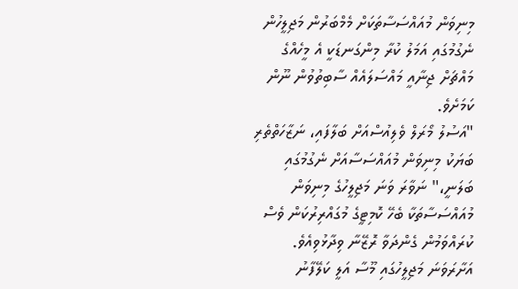މިނިވަން މުއައްސަސާތަކަށް މެމްބަރުން މަޖިލީހުން ނެގުމުގައި އަމަލު ކުރާ މިންގަނޑަކީ އެ މީހެއްގެ މައްޗަށް ޖިނާއީ މައްސަލައެއް ސާބިތުވުން ނޫން ކަމަށެވެ.
"އަސުލު މޯރަލް ވެލިއުސްއަށް ބަލާފައި، ނަޒާހަތްތެރި ބަޔަކު މިނިވަން މުއައްސަސާއަށް ނެގުމުގައި ބަލަނީ،" ނަވާރަ ވަނަ މަޖިލީހުގެ މިނިވަން މުއައްސަސާތަކާ ބެހޭ ކޮމިޓީގެ މުގައްރިރުކަން ވެސް ކުރައްވަމުން ގެންދަވާ ރޮޒޭނާ ވިދާޅުވިއެވެ.
އަށާރަވަނަ މަޖިލީހުގައި މޫސާ އަލީ ކަލޭފާނު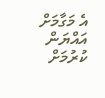އެ މަގާމަށް އައްޔަން ކުރުމަށް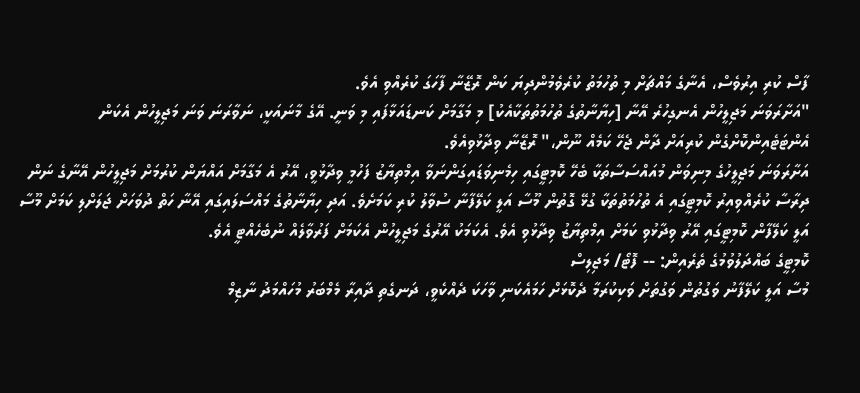ފާސް ކުރި އިރުވެސް، އެނާގެ މައްޗަށް މި ތުހުމަތު ކުރެވެމުންދިޔަ ކަން ރޮޒޭނާ ފާހަގަ ކުރެއްވި އެވެ.
"އަށާރަވަނަ މަޖިލީހުން އެނގިހުރެ އޭނާ [ހިޔާނާތުގެ ތުހުމަތުތަކާއެކު] މި މަގާމަށް ކަނޑައަޅާފައި މި ވަނީ. އޭގެ މާނައަކީ، ނަވާރަނަ ވަނަ މަޖިލީހުން އެކަން އެންޓަޓެއިންކޮށްގެން ކުރިއަށް ދާން ޖެހޭ ކަމެއް ނޫން،" ރޮޒޭނާ ވިދާޅުވިއެވެ.
އަށާރަވަނަ މަޖިލީހުގެ މިނިވަން މުއައްސަސާތަކާ ބެހޭ ކޮމިޓީގައި ހިމެނިވަޑައިގަންނަވާ އިމްތިޔާޒު ފަހުމީ ވިދާޅުވީ، އޭރު އެ މަގާމަށް އައްޔަން ކުރުމަށް މަޖިލީހުން އޭނާގެ ނަން ދިރާސާ ކުރެއްވިއިރު ކޮމިޓީގައި އެ ތުހުމަތުތަކާ ގުޅޭ ގޮތުން މޫސާ އަލީ ކަލޭފާނާ ސުވާލު ކުރި ކަމަށެވެ. އަދި ހިޔާނާތުގެ މައްސަލައިގައި އޭނާ ހަތް ދުވަހަށް ޖަލަށްލި ކަމަށް މޫސާ އަލީ ކަލޭފާން ކޮމިޓީގައި އޭރު ވިދާޅުވި ކަމަށް އިމްތިޔާޒު ވިދާޅުވި އެވެ. އެކަމަކު އޭރުގެ މަޖިލީހުން އެކަމަށް ފަރުވާލެއް ނުބެހެއްޓީ އެވެ.
ކޮމިޓީގެ ބައްދަލުވުމުގެ ތެރެއިން: -- ފޮޓޯ/ މަޖިލިސް
މުސާ އަލީ ކަލޭފާނު ވަގުތުން ވަގުތަށް ވަކިކުރަމާ ދެކޮޅަށް ހަމައެކަނި ވާހަކަ ދެއްކެވީ، ދަނގެތި ދާއިރާ މެމްބަރު މުހައްމަދު ނާޒިމް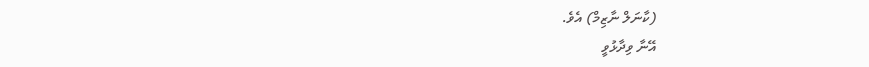(ކާނަލް ނާޒިމް) އެވެ.
އޭނާ ވިދާޅުވީ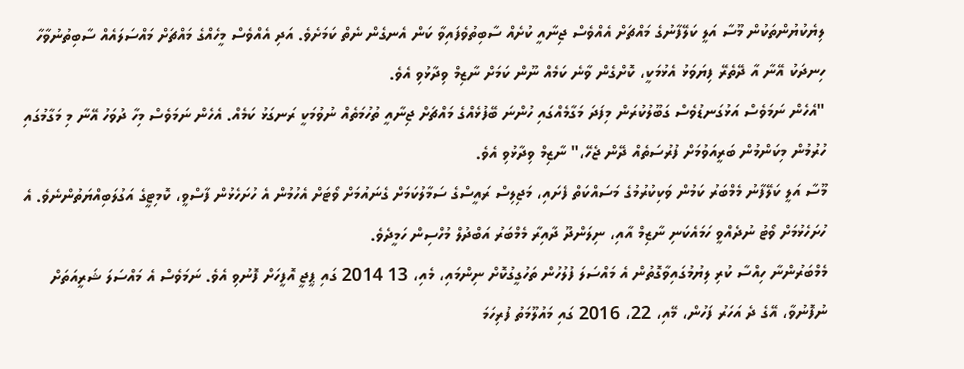ލިޔެކުޔުންތަކުން މޫސާ އަލީ ކަލޭފާނުގެ މައްޗަށް އެއްވެސް ޖިނާއީ ކުށެއް ސާބިތުވެފައިވާ ކަން އެނގެން ނެތް ކަމަށެވެ. އަދި އެއްވެސް މީހެއްގެ މައްޗަށް މައްސަލައެއް ސާބިތުނުވާހާ ހިނދަކު އޭނާ އާ ދޭތެރޭ ފިޔަވަޅު އެޅުމަކީ، ކޮށްގެން ވާނެ ކަމެއް ނޫން ކަމަށް ނާޒިމް ވިދާޅުވި އެވެ.
"އެހެން ނަމަވެސް އަޅުގަނޑުވެސް ގަބޫލުކުރަން މިފަދަ މަގާމެއްގައި ހުންނަ ބޭފުޅެއްގެ މައްޗަށް ޖިނާއީ ތުހުމަތެއް ނުވުމަކީ ރަނގަޅު ކަމެއް. އެހެން ނަމަވެސް މިހާ ދުވަހު އޭނާ މި މަގާމުގައި ހުރުމުން މިކަންމުން ބަރީއަވުމަށް ފުރުސަތެއް ދޭން ޖެހޭ،" ނާޒިމް ވިދާޅުވި އެވެ.
މޫސާ އަލީ ކަލޭފާނު މެމްބަރު ކަމުން ވަކިކުރުމުގެ މަސައްކަތް ފެށައި، މަޖިލިސް ރައީސްގެ ސަމާލުކަމަށް ގެނައުމަށް ވޯޓަށް އެހުމުން އެ ހުށަހެޅުން ފާސްވީ، ކޮމިޓީގެ އަގުލަބިއްޔަތުންނެވެ. އެ ހުށަހެޅުމަށް ވޯޓު ނުދެއްވީ ހަމައެކަނި ނާޒިމް އާއި، ނިލަންދޫ ދާއިރާ މެމްބަރު އަބްދުލް މުހްސިން ހަމީދެވެ.
މެމްބަރުންނާ ހިއްސާ ކުރި ލިޔުމުގައިވާގޮތުން އެ މައްސަލަ ފުލުހުން ތަހުގީގުކޮށް ނިންމައި، މެއި، 13 2014 ގައި ޕީޖީ އޮފީހަށް ފޮނުވި އެވެ. ނަމަވެސް އެ މައްސަލަ ޝަރީއަތަށް ނުފޮނުވާ، އޭގެ ދެ އަހަރު ފަހުން، މޭއި، 22، 2016 ގައި މައުލޫމަތު ފުރިހަމަ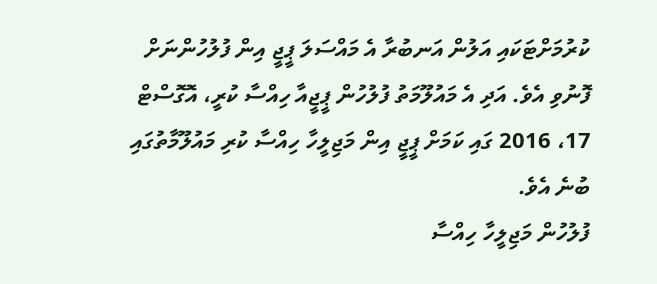ކުރުމަށްޓަކައި އަލުން އަނބުރާ އެ މައްސަލަ ޕީޖީ އިން ފުލުހުންނަށް ފޮނުވި އެވެ. އަދި އެ މައުލޫމަތު ފުލުހުން ޕީޖީއާ ހިއްސާ ކުރީ، އޮގޮސްޓް 17، 2016 ގައި ކަމަށް ޕީޖީ އިން މަޖިލީހާ ހިއްސާ ކުރި މައުލޫމާތުގައި ބުނެ އެވެ.
ފުލުހުން މަޖިލީހާ ހިއްސާ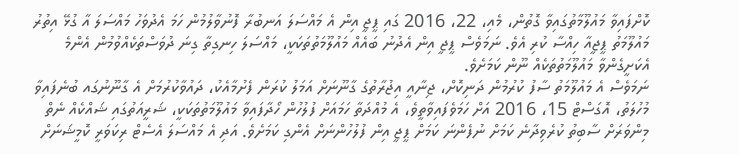ކޮށްފައިވާ މައުލޫމާތުގައިވާ ގޮތުން، މެއި، 22، 2016 ގައި ޕީޖީ އިން އެ މައްސަލަ އަނބުރާ ފޮނުވާލުމުން ހަމަ އެދުވަހު މައްސަލަ އާ ގުޅޭ އިތުރު މައުލޫމަތު ޕީޖީއާ ހިއްސާ ކުރި އެވެ. ނަމަވެސް ޕީޖީ އިން އެދުނު ބައެއް މައުލޫމަތުތަކަކީ، މައްސަލަ ހިނގިތާ ގިނަ ދުވަސްތަކެއްވުމުން އެންމެ އެކަށީގެންވާ މައުލޫމަތުތަކެއް ނޫން ކަމަށެވެ.
ނަމަވެސް އެ މައުލޫމަތު ސާފު ކުރުމުން ދަނިކޮށް، ޖިނާއީ އިޖުރާތުގެ ގާނޫނަށް އަމަލު ކުރަން ފެށުމާއެކު، ދައުވާކުރުމަށް އެ ގާނޫނުގައ ބުނެފައިވާ މުހުލަތު، އޮގަސްޓް 15، 2016 އަށް ހަމަވެފައިވާތީވެ، އެ މުއްދަތާ ހަމައަށް ފުލުހުން ހޯދާފައިވާ މައުލޫމަތުތަކަކީ، ޝަރީއަތުގައި ޝައްކެއް ނެތް މިންވަރަށް ސާބިތު ކުރެވިދާނެ ކަމަށް ނުފެންނަ ކަމަށް ޕީޖީ އިން ފުލުހުންނަށް އެންގި ކަމަށެވެ. އަދި އެ މައްސަލަ އެސެޓް ރިކަވަރީ ކޮމީޝަނަށް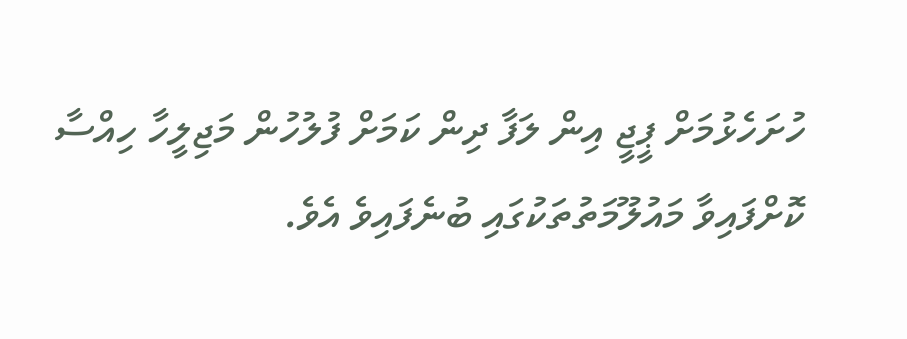ހުށަހެޅުމަށް ޕީޖީ އިން ލަފާ ދިން ކަމަށް ފުލުހުން މަޖިލީހާ ހިއްސާ ކޮށްފައިވާ މައުލޫމަތުތަކުގައި ބުނެފައިވެ އެވެ.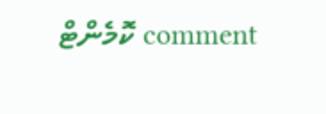comment ކޮމެންޓް